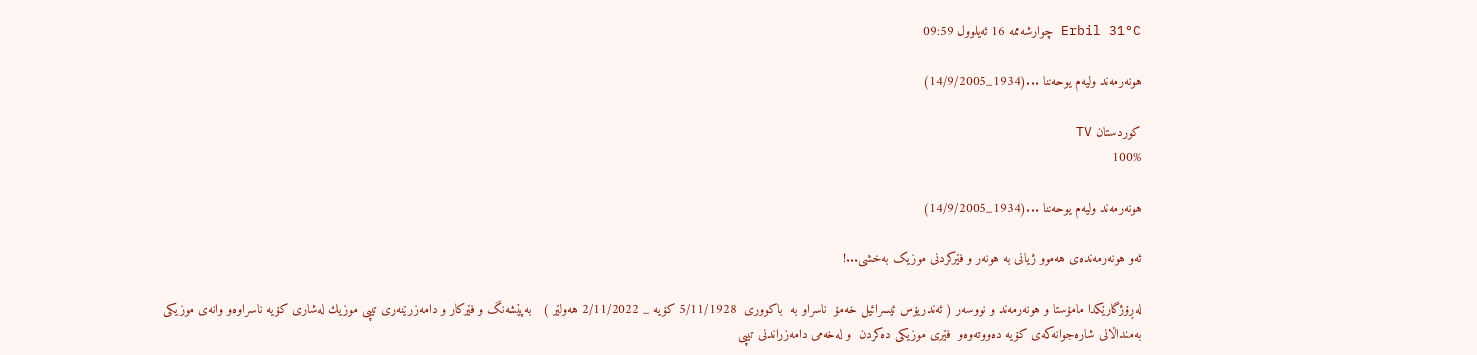Erbil 31°C چوارشەممە 16 ئەیلوول 09:59

هونه‌رمه‌ند وليه‌م يوحه‌ننا ...(1934_14/9/2005)

کوردستان TV
100%

هونه‌رمه‌ند وليه‌م يوحه‌ننا ...(1934_14/9/2005)

ئه‌و هونه‌رمه‌نده‌ى هه‌موو ژيانى به‌ هونه‌ر و فێرکردنى موزیک به‌خشى...!

له‌ڕۆژگارێكدا مامۆستا و هونه‌رمه‌ند و نووسەر ( ئەندریۆس ئیسرائیل خەمۆ  ناسراو بە  باکوورى  5/11/1928 کۆیە _ 2/11/2022 هەولێر )   به‌پێشه‌نگ و فێركار و دامه‌زرێنه‌رى تيپى موزيك له‌شارى كۆيه ناسراوەو‌ وانه‌ى موزيكى بەمنداڵانى شارەجوانەکەى کۆیە دەووتەوەو  فێرى موزیکى دەکردن  و له‌خه‌مى دامه‌زراندنى تيپى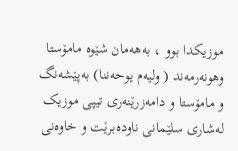موزیکدا بوو ، به‌هه‌مان شێوه‌ مامۆستا وهونه‌رمه‌ند ( وليه‌م يوحه‌ننا) به‌پێشه‌نگ و مامۆستا و دامه‌زرێنه‌رى تيپى موزیک له‌شارى سلێمانى ناوده‌برێت و خاوه‌نى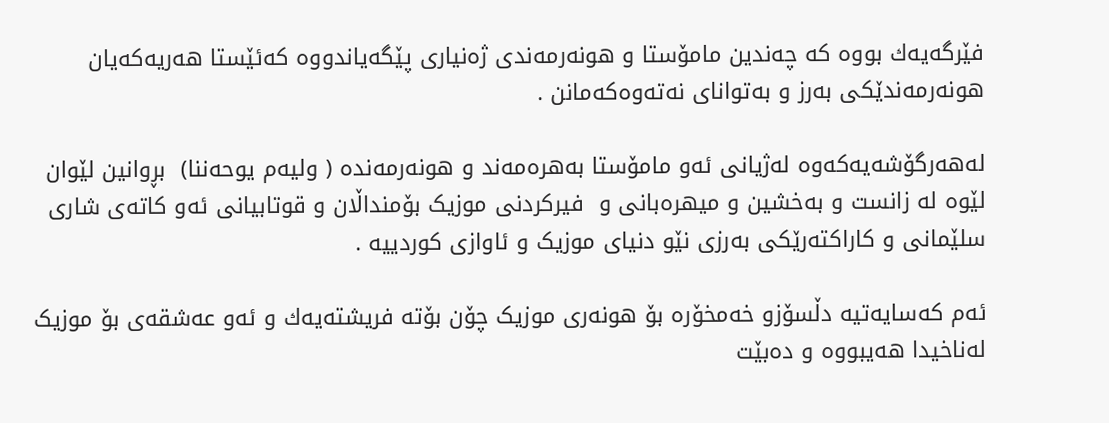فێرگه‌يه‌ك بووه‌ كه‌ چه‌ندين مامۆستا و هونه‌رمه‌ندى ژه‌نيارى پێگه‌ياندووه‌ كه‌ئێستا هه‌ريه‌كه‌يان هونه‌رمه‌ندێكى به‌رز و بەتواناى نه‌ته‌وه‌كه‌مانن .

له‌هه‌رگۆشه‌يه‌كه‌وه‌ له‌ژيانى ئه‌و مامۆستا به‌هره‌مه‌ند و هونه‌رمه‌نده‌ ( وليه‌م يوحه‌ننا)  بڕوانين لێوان لێوه‌ له‌ زانست و به‌خشين و میهرەبانى و  فيركردنى موزیک بۆمنداڵان و قوتابيانى ئه‌و كاته‌ى شارى سلێمانى و كاراكته‌رێكى به‌رزى نێو دنياى موزیک و ئاوازى كوردييه‌ .

ئه‌م كه‌سايه‌تيه‌ دڵسۆزو خه‌مخۆره‌ بۆ هونه‌رى موزیک چۆن بۆته‌ فريشته‌يه‌ك و ئه‌و عه‌شقه‌ى بۆ موزیک له‌ناخيدا هه‌يبووه‌ و ده‌بێت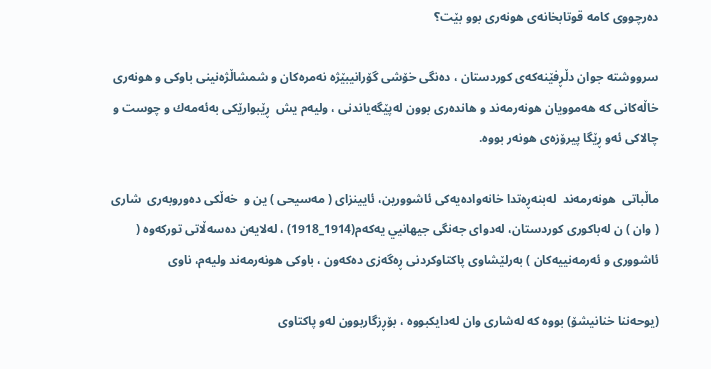ده‌رچووى كامه‌ قوتابخانه‌ى هونه‌رى بوو بێت؟

سرووشته‌ جوان دڵڕفێنه‌كه‌ى كوردستان ، ده‌نگى خۆشى گۆرانيبێژه‌ نه‌مره‌كان و شمشاڵژه‌نينى باوكى و هونه‌رى خاڵه‌كانى كه‌ هه‌موويان هونه‌رمه‌ند و هانده‌رى بوون له‌پێگه‌ياندنى ، وليه‌م يش‌  ڕێبوارێكى به‌ئه‌مه‌ك و چوست و چالاكى ئه‌و ڕێگا پيرۆزه‌ى هونه‌ر بووه‌.

ماڵباتى  هونه‌رمه‌ند  له‌بنه‌ڕه‌تدا خانه‌واده‌يه‌كى ئاشوورين، ئايينزاى ( مه‌سيحى ) ين و  خه‌ڵكى ده‌و‌روبه‌رى  شارى  ( وان ) ن له‌باكورى كوردستان، له‌دواى جه‌نگى جيهانيي يه‌كه‌م(1914_1918) ، له‌لا‌يه‌ن ده‌سه‌ڵاتى توركه‌وه‌ ( ئاشوورى و ئه‌رمه‌نييه‌كان ) به‌رلێشاوى پاكتاوكردنى ڕه‌گه‌زى ده‌كه‌ون ، باوكى هونه‌رمه‌ند وليه‌م، ناوى

(يوحه‌ننا خنانيشۆ) بووه‌ كه‌ له‌شارى وان له‌دايكبووه‌ ، بۆڕزگاربوون له‌و پاكتاوى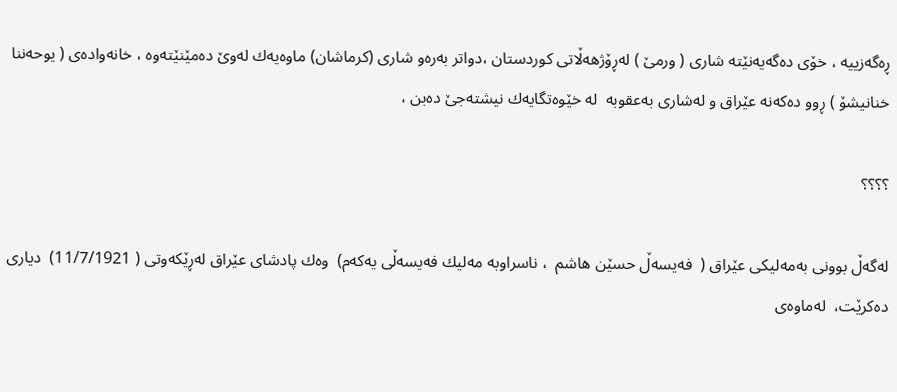ڕه‌گه‌زييه‌ ، خۆى ده‌گه‌يه‌نێته‌ شارى ( ورمێ ) له‌ڕۆژهه‌ڵاتى كوردستان ،دواتر به‌ره‌و شارى (كرماشان) ماوه‌يه‌ك له‌وێ ده‌مێنێته‌وه‌ ، خانه‌واده‌ى ( يوحه‌ننا خنانيشۆ ) ڕوو ده‌كه‌نه‌ عێراق و له‌شارى به‌عقوبه‌  له‌ خێوه‌تگايه‌ك نيشته‌جێ ده‌بن ،

؟؟؟؟

له‌گه‌ڵ بوونى به‌مه‌ليكى عێراق (  فه‌یسه‌ڵ حسێن هاشم  ، ناسراوبه‌ مه‌لیك فه‌یسه‌ڵی یه‌كه‌م)  وه‌ك پادشای عێراق له‌ڕێکەوتى ( 11/7/1921)  دیاری ده‌كرێت،  له‌ماوه‌ی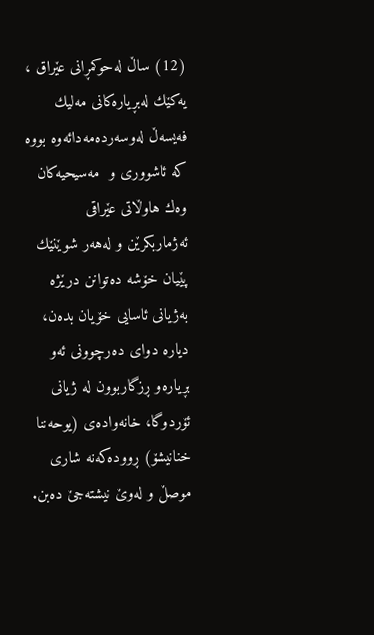(12) ساڵ له‌حوكمڕانی عێراق ، یه‌كێك له‌بڕیاره‌كانی مه‌لیك فه‌یسه‌ڵ له‌وسه‌رده‌مه‌دائه‌وه‌ بووه‌  كه‌ ئاشووری و  مه‌سیحیه‌كان وه‌ك هاوڵاتی عێراقی  ئه‌ژماربكرێن و له‌هه‌ر شوێنێك پێیان خۆشه‌ ده‌توانن درێژه‌ به‌ژیانی ئاسایی خۆیان بده‌ن، دیاره‌ دوای ده‌رچوونی ئه‌و بڕیاره‌و ڕزگاربوون له‌ ژیانی ئۆردوگا، خانەوادەى (يوحه‌ننا خنانيشۆ) ڕوودەکەنە شارى موصڵ و له‌وێ نيشته‌جێ ده‌بن.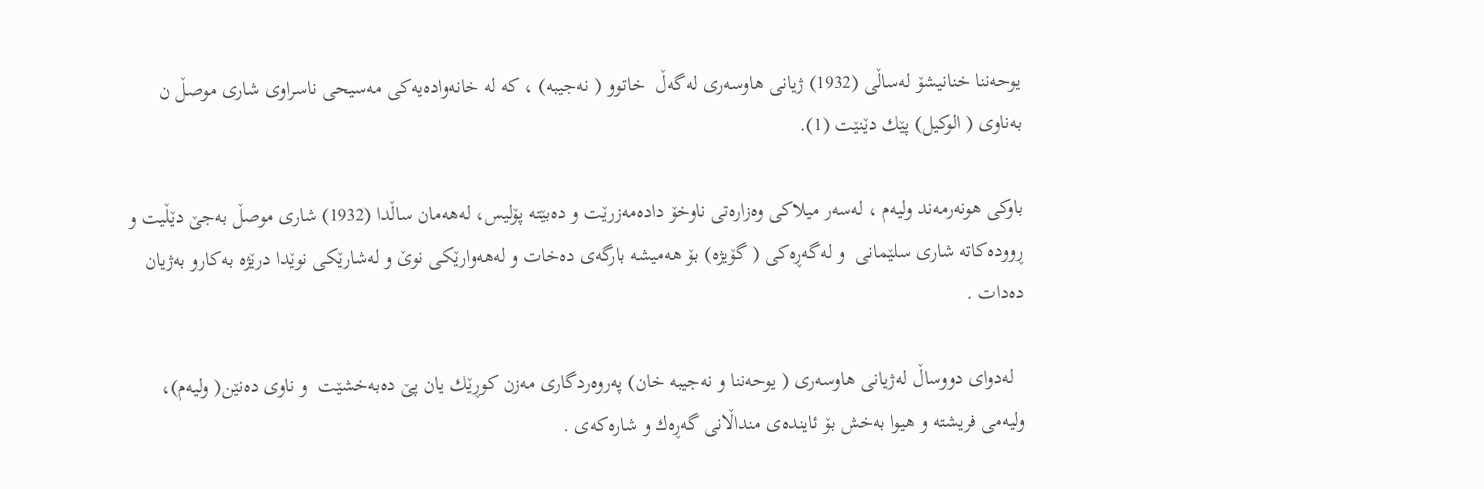يوحه‌ننا خنانيشۆ له‌ساڵى (1932) ژيانى هاوسه‌رى له‌گه‌ڵ  خاتوو ( نه‌جيبه‌) ، كه‌ له‌ خانه‌واده‌يه‌كى مه‌سيحى ناسراوى شارى موصڵ ن به‌ناوى ( الوكيل) پێك دێنێت (1).

باوكى هونه‌رمه‌ند وليه‌م ، لەسەر میلاکى وەزارەتى ناوخۆ دادەمەزرێت و ده‌بێته‌ پۆليس، له‌هه‌مان ساڵدا (1932) شارى موصڵ به‌جێ دێڵيت و ڕووده‌كاته‌ شارى سلێمانى  و له‌گه‌ڕه‌كى ( گۆيژه‌) بۆ هه‌ميشه‌ بارگه‌ى ده‌خات و له‌هه‌وارێكى نوێ و له‌شارێكى نوێدا درێژه‌ به‌كارو به‌ژيان ده‌دات .

  له‌دواى دووساڵ له‌ژيانى هاوسه‌رى ( يوحه‌ننا و نه‌جيبه‌ خان) په‌روه‌ردگارى مه‌زن كوڕێك يان پێ ده‌به‌خشێت  و ناوى ده‌نێن( وليه‌م)، وليه‌مى فريشته‌ و هيوا به‌خش بۆ ئاينده‌ى منداڵانى گه‌ڕه‌ك و شاره‌كه‌ى .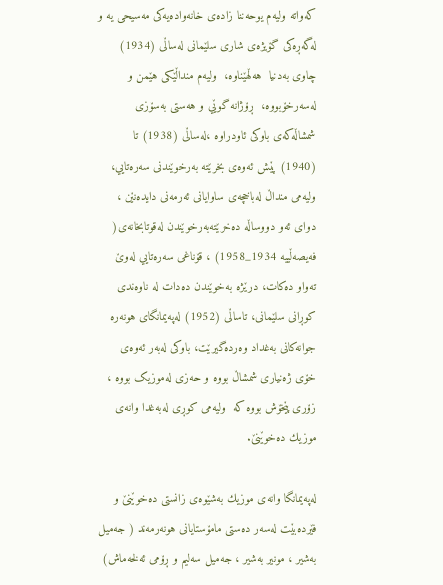كه‌واته‌ وليه‌م يوحه‌ننا زاده‌ى خانه‌واده‌يه‌كى مه‌سيحى يه‌ و له‌گه‌ڕه‌كى گۆيژه‌ى شارى سلێمانى له‌ساڵى (1934)  چاوى به‌دنيا  هه‌ڵهێناوه‌،  وليه‌م منداڵێكى هێمن و له‌سه‌رخۆبووه‌،  ڕۆژانه‌ گوێي و هه‌ستى به‌سۆزى شمشاڵه‌كه‌ى باوكى ئاودراوه‌ ،له‌ساڵى (1938) تا (1940) پێش ئه‌وه‌ى بخرێته‌ به‌رخوێندنى سه‌ره‌تايي، وليه‌مى منداڵ له‌باخچه‌ى ساوايانى ئه‌رمه‌نى دايده‌نێن ، دواى ئه‌و دووساڵه‌ ده‌خرێته‌به‌رخوێندن له‌قوتابخانه‌ى( فه‌يصه‌ڵييه‌ 1934_1958) ، قۆناغى سه‌ره‌تايي له‌وێ ته‌واو ده‌كات، درێژه‌ به‌خوێندن ده‌دات له‌ ناوه‌ندى كوڕانى سلێمانى، تاساڵى (1952) له‌په‌يمانگاى هونه‌ره‌ جوانه‌كانى به‌غداد وه‌رده‌گيرێت، باوكى له‌به‌ر ئه‌وه‌ى خۆى ژه‌نيارى شمشاڵ بووه‌ و حه‌زى لەموزیک بووه‌ ، زۆرى پێخۆش بووه‌ كه‌  ولیەمى کوڕى له‌به‌غدا وانه‌ى موزيك ده‌خوێنێ.

له‌په‌يمانگا وانه‌ى موزيك به‌شێوه‌ى زانستى ده‌خوێنێ و فێرده‌بێت له‌سه‌ر ده‌ستى مامۆستايانى هونه‌رمه‌ند ( جه‌ميل به‌شير ، مونير به‌شير ، جه‌ميل سه‌ليم و ڕۆمى ئه‌لخه‌ماش)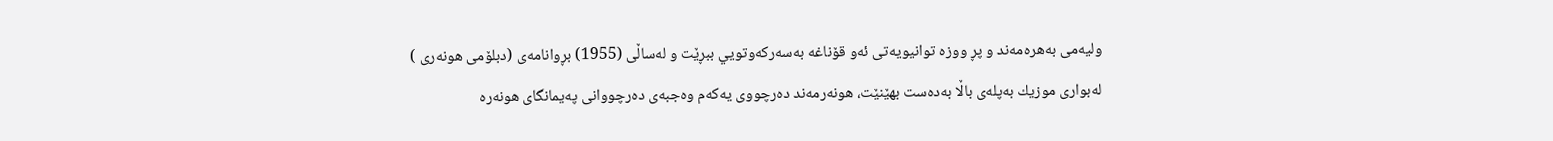وليه‌مى به‌هره‌مه‌ند و پڕ ووزه‌ توانيويه‌تى ئه‌و قۆناغه‌ به‌سه‌ركه‌وتويي ببڕێت و له‌ساڵى (1955) بڕوانامه‌ى (دبلۆمى هونه‌رى ) له‌بوارى موزيك به‌پله‌ى باڵا به‌ده‌ست بهێنێت، هونه‌رمه‌ند ده‌رچووى يه‌كه‌م وه‌جبه‌ى ده‌رچووانى په‌يمانگاى هونه‌ره‌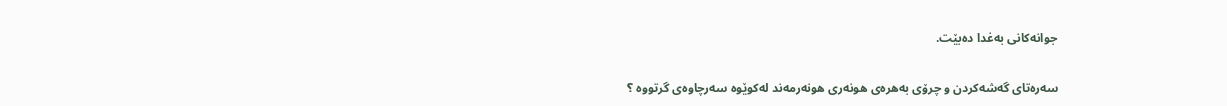جوانه‌كانى به‌غدا ده‌بێت.

سه‌ره‌تاى گه‌شه‌كردن و چرۆى به‌هره‌ى هونه‌رى هونه‌رمه‌ند له‌كوێوه‌ سه‌رچاوه‌ى گرتووه‌ ؟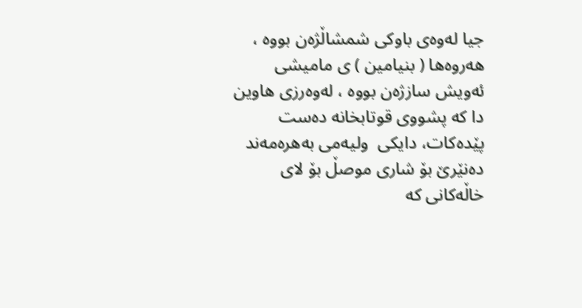جيا له‌وه‌ى باوكى شمشاڵژه‌ن بووه‌ ، هه‌روه‌ها ( بنيامين ) ى ماميشى ئه‌ويش سازژه‌ن بووه‌ ، له‌وه‌رزى هاوين دا كه‌ پشووى قوتابخانه‌ ده‌ست پێده‌كات، دايكى  وليه‌مى به‌هره‌مه‌ند ده‌نێرێ بۆ شارى موصڵ بۆ لاى  خاڵه‌كانى كه‌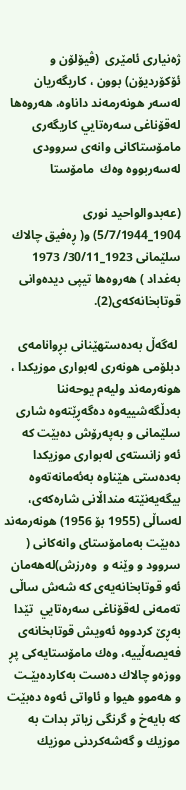ژه‌نيارى ئامێرى  (ڤيۆلۆن و ئۆكۆرديۆن) بوون ، كاريگه‌ريان له‌سه‌ر هونه‌رمه‌ند داناوه‌، هه‌روه‌ها له‌قۆناغى سه‌ره‌تايي كاريگه‌رى مامۆستاكانى وانه‌ى سروودى له‌سه‌ربووه‌ وه‌ك  مامۆستا

(عه‌بدوالواحيد نورى 1904_5/7/1944) و( ڕه‌فيق چالاك سلێمانى 1923_30/11/ 1973 به‌غداد ) هه‌روه‌ها تيپى ديده‌وانى قوتابخانه‌كه‌ى(2).

 له‌گه‌ڵ به‌ده‌ستهێنانى بڕوانامه‌ى دبلۆمى هونه‌رى له‌بوارى موزيكدا ، هونه‌رمه‌ند وليه‌م يوحه‌ننا به‌دڵگه‌شييه‌وه‌ ده‌گه‌ڕێته‌وه‌ شارى سلێمانى و به‌په‌رۆش ده‌بێت كه‌ ئه‌و زانسته‌ى له‌بوارى موزيكدا به‌ده‌ستى هێناوه‌ به‌ئه‌مانه‌ته‌وه‌ بيگه‌يه‌نێته‌ منداڵانى شاره‌كه‌ى، له‌ساڵى (1955 بۆ 1956) هونه‌رمه‌ند ده‌بێت به‌مامۆستاى وانه‌كانى ( سروود و وێنه‌ و  وه‌رزش)له‌هه‌مان ئه‌و قوتابخانه‌يه‌ى كه‌ شه‌ش ساڵى ته‌مه‌نى له‌قۆناغى سه‌ره‌تايي  تێدا به‌ڕێ كردووه‌ ئه‌ويش قوتابخانه‌ى فه‌يصه‌ڵييه‌، وه‌ك مامۆستايه‌كى پڕ  ووزه‌و چالاك ده‌ست به‌كارده‌بێـت  و هه‌موو هيوا و ئاواتى ئه‌وه‌ ده‌بێت كه‌ بايه‌خ و گرنگى زیاتر بدات به‌  موزيك و گه‌شه‌كردنى موزيك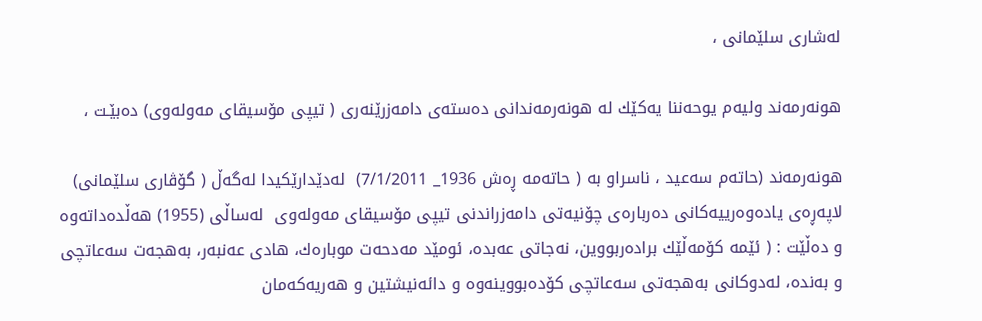له‌شارى سلێمانى ،

هونه‌رمه‌ند وليه‌م يوحه‌ننا يه‌كێك له‌ هونه‌رمه‌ندانى ده‌سته‌ى دامه‌زرێنه‌رى ( تيپى مۆسيقاى مه‌وله‌وى) ده‌بێـت ،

هونه‌رمه‌ند (حاته‌م سه‌عید ، ناسراو به‌ ( حاته‌مه‌ ڕه‌ش 1936_ 7/1/2011)  له‌دێدارێكیدا له‌گه‌ڵ ( گۆڤاری سلێمانی) لاپه‌ڕه‌ی یاده‌وه‌رییه‌كانی ده‌رباره‌ی چۆنیه‌تی دامه‌زراندنی تیپی مۆسیقای مه‌وله‌وی  لەساڵى (1955) هه‌ڵده‌داته‌وه‌ و ده‌ڵێت : ( ئێمه‌ كۆمه‌ڵێك براده‌ربووین، نه‌جاتی عه‌بده‌، ئومێد مه‌دحه‌ت موباره‌ك، هادی عه‌نبه‌ر، به‌هجه‌ت سه‌عاتچی و به‌نده‌، له‌دوكانی به‌هجه‌تی سه‌عاتچی كۆده‌بووینه‌وه‌ و دائه‌نیشتین و هه‌ریه‌كه‌مان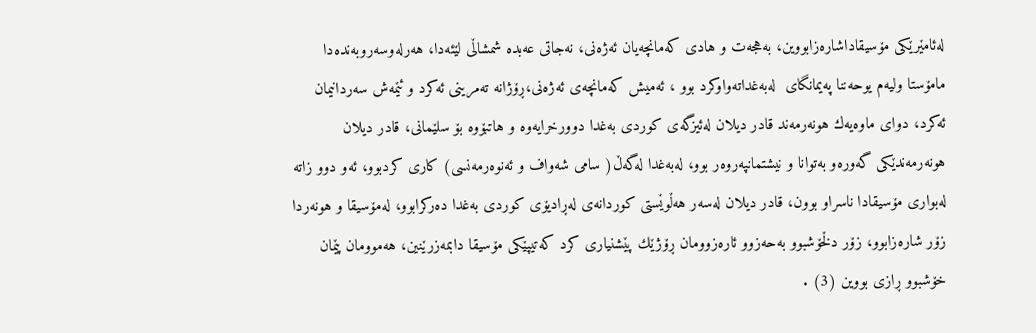له‌ئامێرێكی مۆسیقاداشاره‌زابووین، به‌هجه‌ت و هادی كه‌مانچه‌یان ئه‌ژه‌نی، نه‌جاتی عه‌بده‌ شمشاڵی لێئه‌دا، هه‌رله‌وسه‌روبه‌نده‌دا مامۆستا ولیه‌م یوحه‌ننا په‌یمانگای  لەبەغداته‌واوكرد بوو ، ئه‌میش كه‌مانچه‌ی ئه‌ژه‌نی،ڕۆژانه‌ ته‌مرینی ئه‌كرد و ئێمه‌ش سه‌ردانیمان ئه‌كرد، دوای ماوه‌یه‌ك هونه‌رمه‌ند قادر دیلان له‌ئیزگه‌ی كوردی به‌غدا دوورخرایه‌وه‌ و هاتبۆوه‌ بۆ سلێمانی، قادر دیلان هونه‌رمه‌ندێكی گه‌وره‌و به‌توانا و نیشتمانپه‌روه‌ر بوو، له‌به‌غدا له‌گه‌ڵ( سامی شه‌واف و ئه‌نوه‌رمه‌نسی) كاری كردبوو، ئه‌و دوو زاته‌ له‌بواری مۆسیقادا ناسراو بوون، قادر دیلان له‌سه‌ر هه‌ڵوێستی كوردانه‌ی له‌ڕادیۆی كوردی به‌غدا ده‌ركرابوو، له‌مۆسیقا و هونه‌ردا زۆر شاره‌زابوو، زۆر دڵخۆشبوو به‌حه‌زوو ئاره‌زوومان ڕۆژێك پێشنیاری كرد كه‌تیپێكی مۆسیقا دابمه‌زرێنین، هه‌موومان پێمان خۆشبوو ڕازی بووین (3) .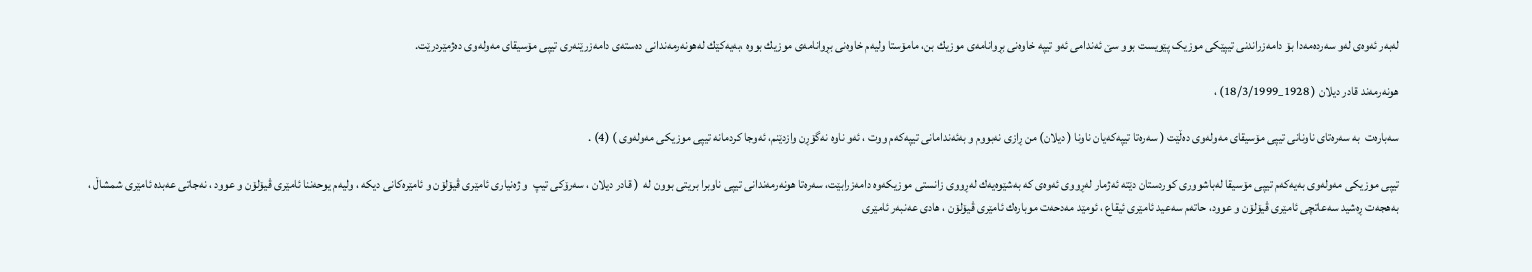له‌به‌ر ئه‌وه‌ى له‌و سه‌رده‌مه‌دا بۆ دامه‌زراندنى تيپێكى موزیک پێویست بوو سێ ئه‌ندامى ئه‌و تيپه‌ خاوه‌نى بڕوانامه‌ى موزيك بن، مامۆستا وليه‌م خاوه‌نى بڕوانا‌مه‌ى موزيك بووه‌ ،به‌يه‌كێك له‌هونه‌رمه‌ندانى ده‌سته‌ى دامه‌زرێنه‌رى تيپى مۆسيقاى مه‌وله‌وى ده‌ژمێردرێت.

هونه‌رمه‌ند قادر دیلان ( 1928_18/3/1999) ،

سه‌باره‌ت  به‌ سه‌ره‌تاى ناونانى تيپى مۆسيقاى مه‌وله‌وى ده‌ڵێت ( سه‌ره‌تا تيپه‌كه‌يان ناونا ( ديلان) من ڕازى نه‌بووم و به‌ئه‌ندامانى تيپه‌كه‌م ووت ، ئه‌و ناوه‌ نه‌گۆڕن وازدێنم، ئه‌وجا كردمانه‌ تيپى موزیکى مه‌وله‌وى ) (4) .

تيپى موزیکى مه‌وله‌وى به‌يه‌كه‌م تيپى مۆسيقا له‌باشوورى كوردستان دێته‌ ئه‌ژمار له‌ڕووى ئه‌وه‌ى كه‌ به‌شێوه‌يه‌ك له‌ڕووى زانستى موزیکەوە دامه‌زرابێت، سه‌ره‌تا هونه‌رمه‌ندانى تيپى ناوبرا بريتى بوون له‌  ( قادر ديلان ، سه‌رۆكى تيپ  و ژەنیارى ئامێرى ڤيۆلۆن و ئامێره‌كانى ديكه‌ ، وليه‌م يوحه‌ننا ئامێرى ڤيۆلۆن و عوود ، نه‌جاتى عه‌بده‌ ئامێرى شمشاڵ ، به‌هجه‌ت ڕه‌شيد سه‌عاتچى ئامێرى ڤيۆلۆن و عوود، حاته‌م سه‌عيد ئامێرى ئيقاع ، ئومێد مه‌دحه‌ت موباره‌ك ئامێرى ڤيۆلۆن ، هادى عه‌نبه‌ر ئامێرى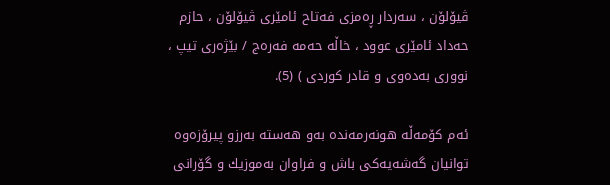ڤيۆلۆن ، سه‌ردار ڕه‌مزى فه‌تاح ئامێرى ڤيۆلۆن ، حازم حه‌داد ئامێرى عوود ، خاڵه‌ حه‌مه‌ فه‌ره‌ج / بێژه‌رى تيپ ، نوورى به‌ده‌وى و قادر كوردى ) (5).

ئه‌م كۆمه‌ڵه‌ هونه‌رمه‌نده‌ به‌و هه‌سته‌ به‌رزو پيرۆزه‌وه‌ توانيان گه‌شه‌يه‌كى باش و فراوان به‌موزيك و گۆرانى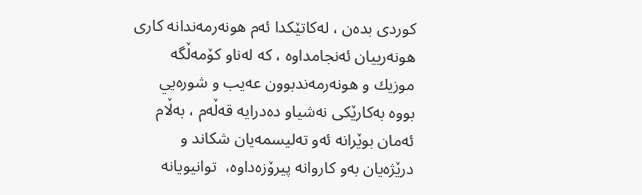كوردى بده‌ن ، له‌كاتێكدا ئه‌م هونه‌رمه‌ندانه‌ كارى هونه‌رييان ئه‌نجامداوه‌ ، كه‌ له‌ناو كۆمه‌ڵگه‌ موزيك و هونه‌رمه‌ندبوون عه‌يب و شوره‌يي بووه‌ به‌كارێكى نه‌شياو ده‌درايه‌ قه‌ڵه‌م ، به‌ڵام ئه‌مان بوێرانه‌ ئه‌و ته‌ليسمه‌يان شكاند و درێژه‌يان به‌و كاروانه‌ پيرۆزه‌داوە،  توانیویانە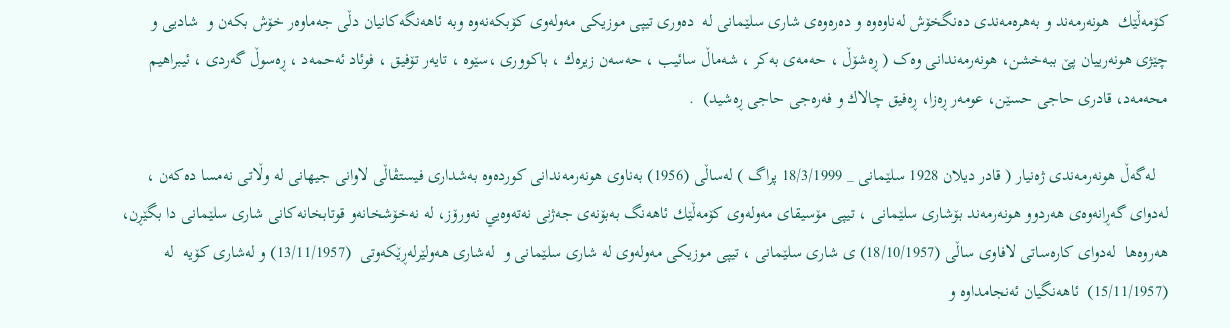كۆمه‌ڵێك  هونه‌رمه‌ند و به‌هره‌مه‌ندى ده‌نگخۆش له‌ناوه‌وه‌ و ده‌ره‌وه‌ى شارى سلێمانى له‌  دەورى تیپى موزیکى مەولەوى كۆبكه‌نه‌وه‌ وبه‌ ئاهه‌نگه‌كانيان دڵى جه‌ماوه‌ر خۆش بکەن و  شادیی و چێژى هونه‌رييان پێ ببه‌خشن، هونه‌رمه‌ندانى وەک ( ڕه‌شۆڵ ، حه‌مه‌ى به‌كر ، شه‌ماڵ سائيب ، حه‌سه‌ن زيره‌ك ، باكوورى ،سێوه‌ ، تايه‌ر تۆفيق ، فوئاد ئه‌حمه‌د ، ڕه‌سوڵ گه‌ردى ، ئيبراهيم محه‌مه‌د، قادرى حاجى حسێن، عومه‌ر ڕه‌زا، ڕه‌فيق چالاك و فه‌ره‌جى حاجى ڕەشید)  .

   له‌گه‌ڵ هونه‌رمه‌ندى ژه‌نيار ( قادر ديلان 1928 سلێمانى _ 18/3/1999 پراگ ) له‌ساڵى (1956) به‌ناوى هونه‌رمه‌ندانى كورده‌وه‌ به‌شدارى فيستڤاڵى لاوانى جيهانى له‌ وڵاتى نه‌مسا ده‌كه‌ن ، له‌دواى گه‌ڕانه‌وه‌ى هه‌ردوو هونه‌رمه‌ند بۆشارى سلێمانى ، تيپى مۆسيقاى مه‌وله‌وى كۆمه‌ڵێك ئاهه‌نگ به‌بۆنه‌ى جه‌ژنى نه‌ته‌وه‌يي نه‌ورۆز، له نەخۆشخانەو ‌قوتابخانه‌كانى شارى سلێمانى دا بگێڕن، هه‌روه‌ها  له‌دواى كاره‌ساتى لافاوى ساڵى (18/10/1957) ى شارى سلێمانى ، تيپى موزیکى مه‌وله‌وى له‌ شارى سلێمانى و  لەشارى هه‌ولێرلەڕێکەوتى  (13/11/1957) و لەشارى کۆیە  لە (15/11/1957)  ئاهه‌نگيان ئه‌نجامداوه‌ و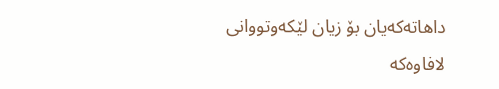داهاته‌كه‌يان بۆ زيان لێكه‌وتووانى لافاوه‌كه‌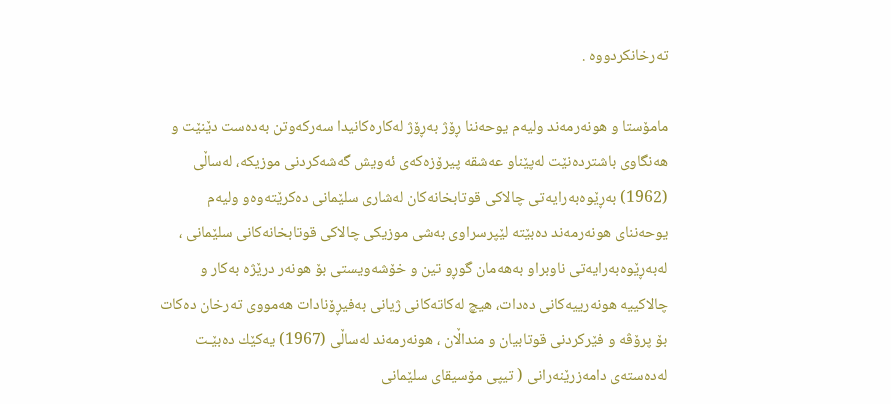ته‌رخانكردووه‌ .

مامۆستا و هونه‌رمه‌ند وليه‌م يوحه‌ننا ڕۆژ به‌ڕۆژ له‌كاره‌كانيدا سه‌ركه‌وتن به‌ده‌ست دێنێت و هه‌نگاوى باشترده‌نێت له‌پێناو عه‌شقه‌ پيرۆزه‌كه‌ى ئه‌ويش گه‌شه‌كردنى موزيكه‌، له‌ساڵى (1962) به‌ڕێوه‌به‌رايه‌تى چالاكى قوتابخانه‌كان له‌شارى سلێمانى ده‌كرێته‌وه‌و وليه‌م يوحه‌نناى هونه‌رمه‌ند ده‌بێته‌ لێپرسراوى به‌شى موزیکى چالاكى قوتابخانه‌كانى سلێمانى ، لەبەڕێوەبەرایەتى ناوبراو بەهەمان گوڕو تین و خۆشەویستى بۆ هونەر درێژه‌ به‌كار و چالاكييه‌ هونه‌رييه‌كانى ده‌دات، هيچ له‌كاته‌كانى ژيانى به‌فيڕۆنادات هه‌مووى ته‌رخان ده‌كات بۆ پرۆڤه‌ و فێركردنى قوتابيان و منداڵان ، هونه‌رمه‌ند له‌ساڵى (1967) يه‌كێك ده‌بێـت له‌ده‌سته‌ى دامه‌زرێنه‌رانى ( تيپى مۆسيقاى سلێمانى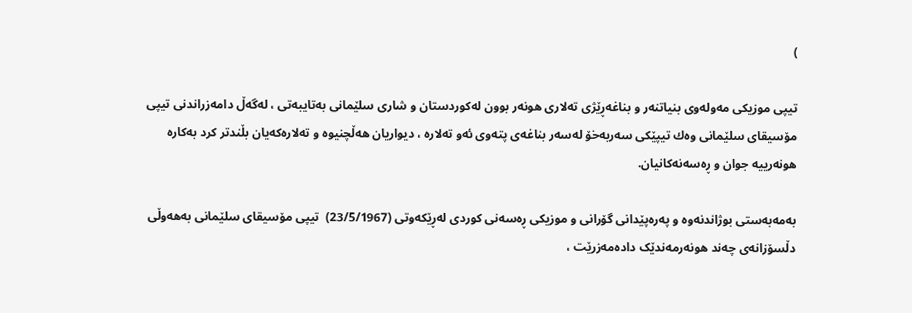)

تيپى موزیکى مه‌وله‌وى بنياتنه‌ر و بناغه‌ڕێژى ته‌لارى هونه‌ر بوون له‌كوردستان و شارى سلێمانى به‌تايبه‌تى ، له‌گه‌ڵ دامه‌زراندنى تيپى مۆسيقاى سلێمانى وه‌ك تيپێكى سه‌ربه‌خۆ له‌سه‌ر بناغه‌ى پته‌وى ئه‌و ته‌لاره‌ ، ديواريان هه‌ڵچنيوە و ته‌لاره‌كه‌يان بڵندتر كرد به‌كاره‌ هونه‌رييه‌ جوان و ڕه‌سه‌نه‌كانيان.

بەمەبەستى بوژاندنەوە و پەرەپێدانى گۆرانى و موزیکى ڕەسەنى کوردى لەڕێکەوتى (23/5/1967)  تیپى مۆسیقاى سلێمانى بەهەوڵى دڵسۆزانەى چەند هونەرمەندێک دادەمەزرێت ،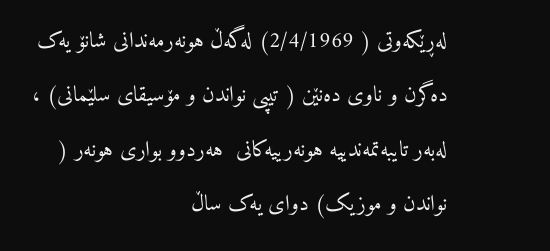لەڕێکەوتى ( 2/4/1969) لەگەڵ هونەرمەندانى شانۆ یەک دەگرن و ناوى دەنێن ( تیپى نواندن و مۆسیقاى سلێمانى) ، لەبەر تایبەتمەندییە هونەرییەکانى  هەردوو بوارى هونەر ( نواندن و موزیک) دواى یەک ساڵ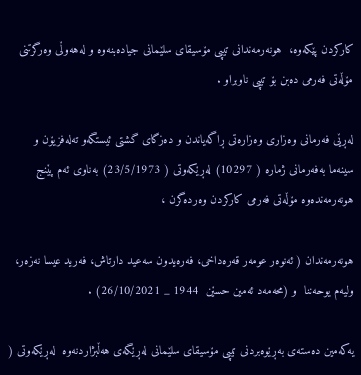کارکردن پێکەوە،  هونەرمەندانى تیپى مۆسیقاى سلێمانى جیادەبنەوە و لەهەوڵى وەرگرتنى مۆڵەتى فەرمى دەبن بۆ تیپى ناوبراو .

لەڕێی فەرمانى وەزارى وەزارەتى ڕاگەیاندن و دەزگاى گشتى ئیستگەو تەلەفزیۆن و سینەما بەفەرمانى ژمارە ( 10297) لەڕێکەوتى ( 23/5/1973) بەناوى ئەم پێنج هونەرمەندەوە مۆڵەتى فەرمى کارکردن وەردەگرن ،

هونەرمەندان ( ئەنوەر عومەر قەرەداخى، فەرەیدون سەعید دارتاش، فەرید عیسا نەزەر، ولیەم یوحەننا  و (محەمەد ئەمین حسێن  1944 _ 26/10/2021) .

یەکەمین دەستەى بەڕێوەبردنى تیپى مۆسیقاى سلێمانى لەڕێگەى هەڵبژاردنەوە  لەڕێکەوتى (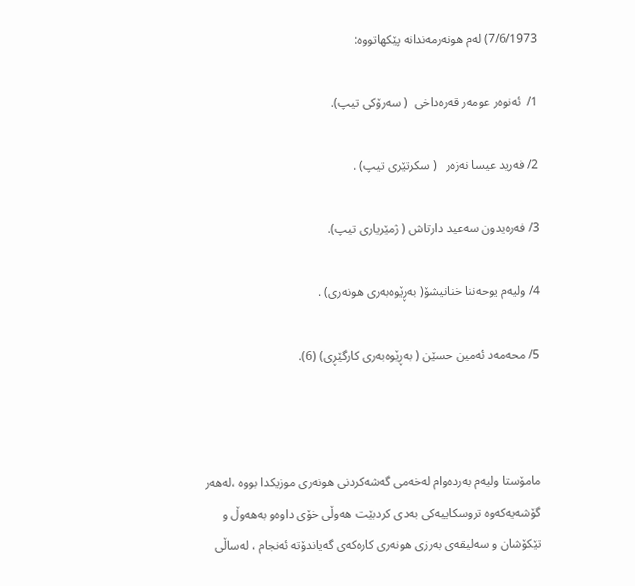7/6/1973) لەم هونەرمەندانە پێکهاتووە:

1/  ئەنوەر عومەر قەرەداخى  ( سەرۆکى تیپ).

2/ فەرید عیسا نەزەر   ( سکرتێرى تیپ) .

3/ فەرەیدون سەعید دارتاش ( ژمێریارى تیپ).

4/ ولیەم يوحه‌ننا خنانيشۆ( بەڕێوەبەرى هونەرى) .

5/ محەمەد ئەمین حسێن ( بەڕێوەبەرى کارگێڕى) (6).



مامۆستا وليه‌م به‌رده‌وام له‌خه‌مى گه‌شه‌كردنى هونه‌رى موزيكدا بووه‌ ،له‌هه‌ر گۆشه‌يه‌كه‌وه‌ تروسكاييه‌كى به‌دى كردبێت هه‌وڵى خۆى داوه‌و به‌هه‌وڵ و تێكۆشان و سه‌ليقه‌ى به‌رزى هونه‌رى كاره‌كه‌ى گه‌ياندۆته‌ ئه‌نجام ، له‌ساڵى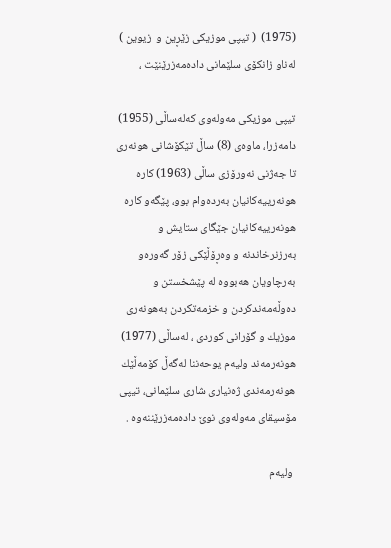(1975)  ( تيپى موزیکى زێڕين و  زيوين ) له‌ناو زانكۆى سلێمانى داده‌مه‌زرێنێت ،

تيپى موزیکى مه‌وله‌وى كه‌له‌ساڵى (1955) دامه‌زرا، ماوه‌ى (8) ساڵ تێكۆشانى هونه‌رى   تا جه‌ژنى نه‌ورۆزى ساڵى (1963) كاره‌ هونه‌رييه‌كانيان به‌رده‌وام بوو، پێگه‌و كاره‌ هونه‌رييه‌كانيان جێگاى ستايش و به‌رزنرخاندنه‌ و وه‌ڕۆڵێكى زۆر گه‌وره‌و به‌رچاويان هه‌بووه‌ له پێشخستن و ده‌وڵه‌مه‌ندكردن و خزمه‌تكردن به‌‌هونه‌رى موزيك و گۆرانى كوردى ، له‌ساڵى (1977)  هونه‌رمه‌ند وليه‌م يوحه‌ننا له‌گه‌ڵ كۆمه‌ڵێك هونه‌رمه‌ندى ژه‌نيارى شارى سلێمانى، تيپى مۆسيقاى مه‌وله‌وى نوێ داده‌مه‌زرێننه‌وه‌ .

 وليه‌م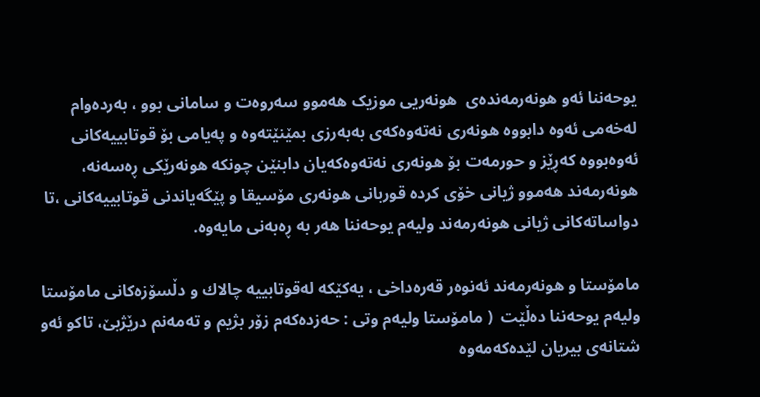يوحه‌ننا ئه‌و هونه‌رمه‌نده‌ى  هونەریی موزیک هه‌موو سه‌روه‌ت و سامانى بوو ، به‌رده‌وام له‌خه‌مى ئه‌وه‌ دابووه‌ هونه‌رى نه‌ته‌وه‌كه‌ى به‌به‌رزى بمێنێته‌وه‌ و په‌يامى بۆ قوتابييه‌كانى ئه‌وه‌بووه‌ كه‌ڕێز و حورمه‌ت بۆ هونه‌رى نه‌ته‌وه‌كه‌يان دابنێن چونكه‌ هونه‌رێكى ڕه‌سه‌نه‌، هونه‌رمه‌ند هه‌موو ژيانى خۆى كرده‌ قوربانى هونه‌رى مۆسيقا و پێگه‌ياندنى قوتابييه‌كانى ،تا دواساته‌كانى ژيانى هونه‌رمه‌ند وليه‌م يوحه‌ننا هه‌ر به‌ ڕه‌به‌نى مايه‌وه‌.

مامۆستا و هونه‌رمه‌ند ئه‌نوه‌ر قه‌ره‌داخى ، يه‌كێكه‌ له‌قوتابييه‌ چالاك و دڵسۆزه‌كانى مامۆستا وليه‌م يوحه‌ننا ده‌ڵێت  ( مامۆستا وليه‌م وتى : حه‌زده‌كه‌م زۆر بژيم و ته‌مه‌نم درێژبێ، تاكو ئه‌و شتانه‌ى بيريان لێده‌كه‌مه‌وه‌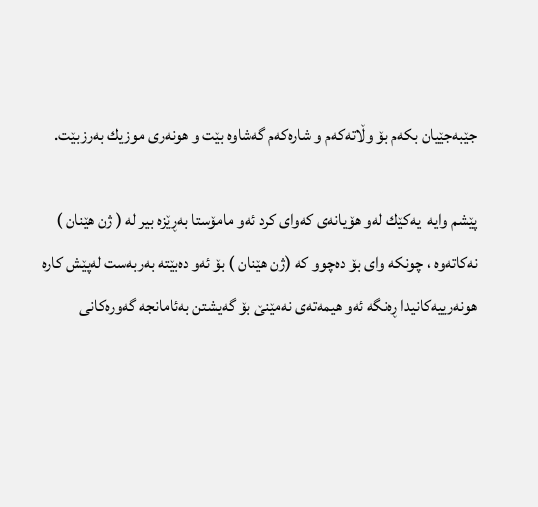جێبه‌جێيان بكه‌م بۆ وڵاته‌كه‌م و شاره‌كه‌م گه‌شاوه‌ بێت و هونه‌رى موزيك به‌رزبێت.

پێشم وايه‌  يه‌كێك له‌و هۆيانه‌ى كه‌واى كرد ئه‌و مامۆستا به‌ڕێزه‌ بير له‌ ( ژن هێنان ) نه‌كاته‌وه‌ ، چونكه‌ واى بۆ ده‌چوو كه‌ (ژن هێنان ) بۆ ئه‌و ده‌بێته‌ به‌ربه‌ست له‌پێش كاره‌ هونه‌رييه‌كانيدا ڕه‌نگه‌ ئه‌و هيمه‌ته‌ى نه‌مێنێ بۆ گه‌يشتن به‌ئامانجه‌ گه‌وره‌كانى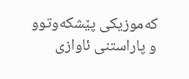كه‌موزیکى پێشكه‌وتوو و پاراستنى ئاوازى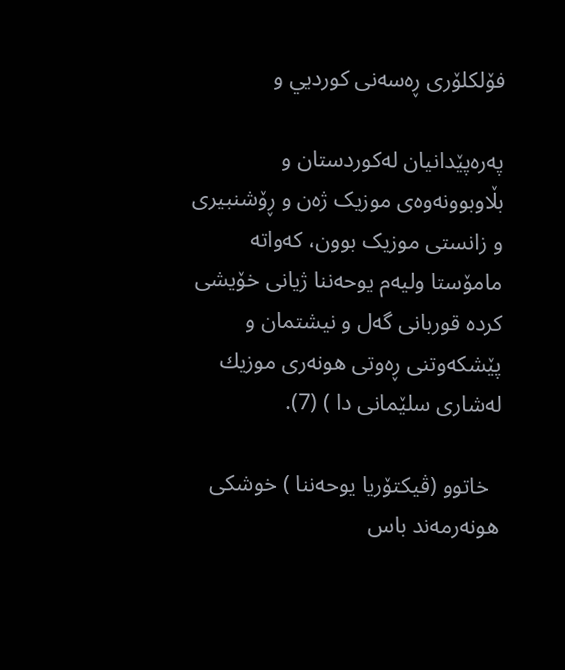فۆلكلۆرى ڕه‌سه‌نى كورديي و

په‌ره‌پێدانيان له‌كوردستان و بڵاوبوونه‌وه‌ى موزیک ژه‌ن و ڕۆشنبيرى و زانستى موزیک بوون، كه‌واته‌ مامۆستا وليه‌م يوحه‌ننا ژيانى خۆيشى كرده‌ قوربانى گه‌ل و نيشتمان و پێشكه‌وتنى ڕه‌وتى هونه‌رى موزيك له‌شارى سلێمانى دا ) (7).

  خاتوو (ڤيكتۆريا يوحه‌‌ننا ) خوشكى هونه‌رمه‌ند باس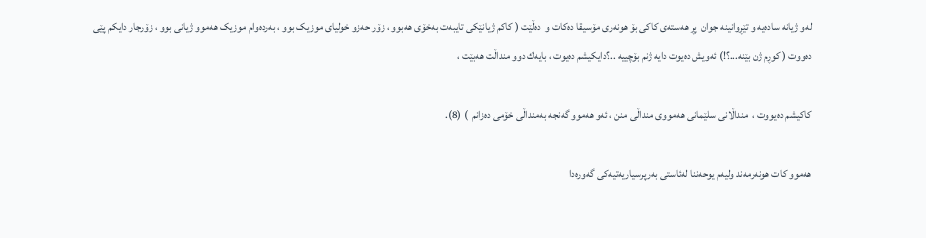له‌و ژيانه‌ ساده‌يه‌ و تێڕوانينه‌ جوان  پڕ هه‌سته‌ى كاكى بۆ هونه‌رى مۆسيقا ده‌كات و  ده‌ڵێت ( كاكم ژيانێكى تايبه‌ت به‌خۆى هه‌بوو ، زۆر حه‌زو خولياى موزیک بوو ، به‌رده‌وام موزیک هه‌موو ژيانى بوو ، زۆرجار دايكم پێى ده‌ووت ( كوڕم ژن بێنه‌...؟!) ئه‌ويش ده‌يوت دايه‌ ژنم بۆچييه‌ ..؟دايكيشم ده‌يوت ، بايه‌ك دوو منداڵت هه‌بێت ،

كاكيشم ده‌يووت ،  منداڵانى سلێمانى هه‌مووى منداڵى منن ، ئه‌و هه‌موو گه‌نجه‌ بەمنداڵى خۆمى ده‌زانم  ) (8).

هه‌موو كات هونه‌رمه‌ند وليه‌م يوحه‌ننا له‌ئاستى به‌رپرسياریەتيه‌كى گه‌وره‌دا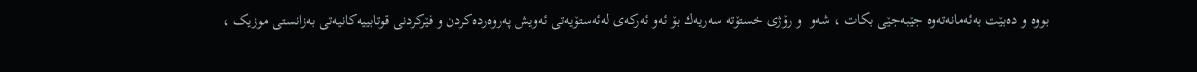بووه‌ و ده‌بێت به‌ئه‌مانه‌ته‌وه‌ جێبه‌جێى بكات ، شه‌و  و رۆژى خستۆته‌ سه‌ريه‌ك بۆ ئه‌و ئه‌ركه‌ى له‌ئه‌ستۆيه‌تى ئه‌ويش په‌روه‌رده‌كردن و فێركردنى قوتابييه‌كانيه‌تى به‌زانستى موزیک ،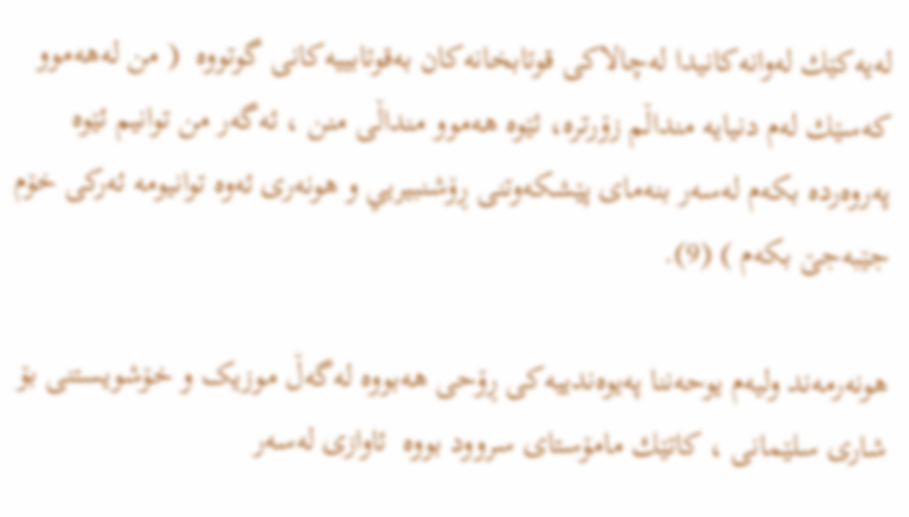له‌يه‌كێك له‌وانه‌كانيدا له‌چالاكى قوتابخانه‌كان به‌قوتابييه‌كانى گوتووه‌  ( من له‌هه‌موو كه‌سێك له‌م دنيايه‌ منداڵم زۆرتره‌، ئێوه‌ هه‌موو منداڵى منن ، ئه‌گه‌ر من توانيم ئێوه‌ په‌ر‌وه‌رده‌ بكه‌م له‌سه‌ر بنه‌ماى پێشكه‌وتنى ڕۆشنبيريي و هونه‌رى ئه‌وه‌ توانيومه‌ ئه‌ركى خۆم جێبه‌جێ بكه‌م ) (9).

هونه‌رمه‌ند وليه‌م يوحه‌ننا په‌يوه‌ندييه‌كى ڕۆحى هه‌بووه‌ له‌گه‌ڵ موزیک و خۆشويستنى بۆ شارى سلێمانى ، كاتێك مامۆستاى سروود بووه‌  ئاوازى له‌سه‌ر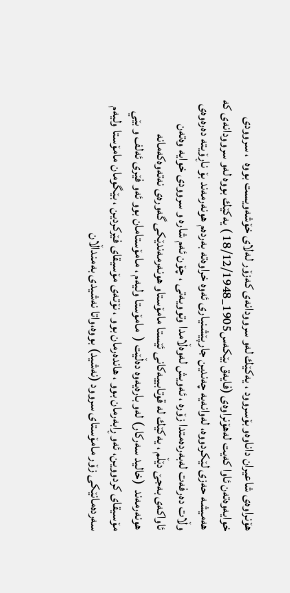هۆنراوه‌ى شاعيران داناوه‌و بۆسروود ، يه‌كێك له‌و سروودانه‌ى كه‌زۆر له‌لاى خۆشه‌ويست بووه‌  ، سروودى خوايه‌وه‌ته‌ن ئاوا كه‌يت له‌هۆنراوه‌ى (فايه‌ق بێكه‌س1905_18/12/1948 ) يه‌كێك بووه‌ له‌و سروودانه‌ى كه‌ هه‌ميشه‌ حه‌زى لێكردووه‌، له‌وانه‌يه‌ چه‌ندين جارپێشنيارى ئه‌وه‌ خراوه‌ته‌ به‌رده‌م هونه‌رمه‌ند بۆ ناڕۆيته‌ ده‌ره‌وه‌ى وڵات ده‌رفه‌ت له‌به‌رده‌متدا زۆره‌ ، ئه‌ويش له‌وه‌ڵامدا وتوويه‌تى ، چۆن ئه‌م شاره‌ و سروودى خوايه‌ وه‌ته‌ن ئاواكه‌ى به‌جێ دێڵم ، يه‌كێك له‌ قوتابييه‌كانى ئێستا مامۆستاو هونه‌رمه‌ندێكى گه‌وره‌ى نه‌ته‌وه‌كه‌مانه‌ هونه‌رمه‌ند  (خاليد سه‌ركار) له‌و باره‌يه‌وه‌ ده‌ڵێت (  مامۆستا وليه‌م ، مامۆستامان بوو ئه‌و فێرى ئه‌لف و بێي مۆسيقاى كردووين، ئه‌و ڕابه‌رمان بوو ، هانده‌رمان بوو ، نۆته‌ى مۆسيقاى فێركردين ، بێگومان مامۆستا وليه‌م سه‌رده‌مانێكى زۆر مامۆستاى سروود (نه‌شيد) بووه‌،واتا نه‌شيدى به‌منداڵان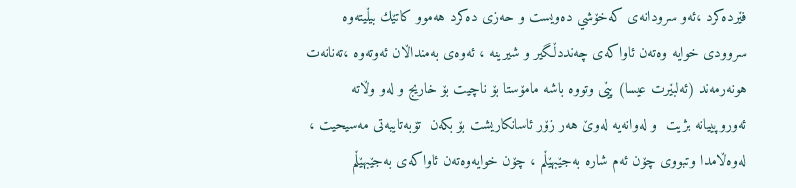فێرده‌كرد ،ئه‌و سرودانه‌ى كه‌خۆشي ده‌ويست و حه‌زى ده‌كرد هه‌موو كاتێك بيڵيته‌وه‌ سروودى خوايه‌ وه‌ته‌ن ئاواكه‌ى چه‌نددڵگير و شيرينه‌ ، ئه‌وه‌ى به‌منداڵان ئه‌وته‌وه‌ ،ته‌نانه‌ت هونه‌رمه‌ند (ئه‌لبێرت عيسا) پێى وتووه‌ باشه‌ مامۆستا بۆ ناچيت بۆ خاريج و له‌و وڵاته‌ ئه‌وروپييانه‌ بژيت  و له‌وانه‌يه‌ له‌وێ هه‌ر زۆر ئاسانكاريشت بۆ بكه‌ن  تۆبه‌تايبه‌تى مه‌سيحيت ، له‌وه‌ڵامدا وتبووى چۆن ئه‌م شاره‌ به‌جێبهێڵم ، چۆن خوايه‌وه‌ته‌ن ئاواكه‌ى به‌جێبهێڵم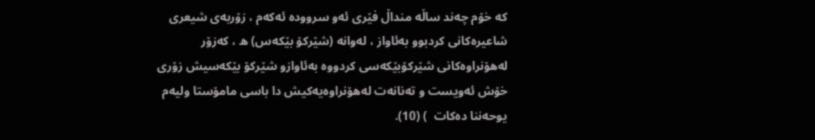كه‌ خۆم چه‌ند ساڵه‌ منداڵ فێرى ئه‌و سرووده‌ ئه‌كه‌م ، زۆربه‌ى شيعرى شاعيره‌كانى كردبوو به‌ئاواز ، له‌وانه‌ (شێركۆ بێكه‌س) ه‌ ، كه‌زۆر له‌هۆنراوه‌كانى شێركۆبێكه‌سى كردووه‌ به‌ئاوازو شێركۆ بێكه‌سيش زۆرى خۆش ئه‌ويست و ته‌نانه‌ت له‌هۆنراوه‌يه‌كيش دا باسى مامۆستا وليه‌م يوحه‌ننا ده‌كات  ) (10).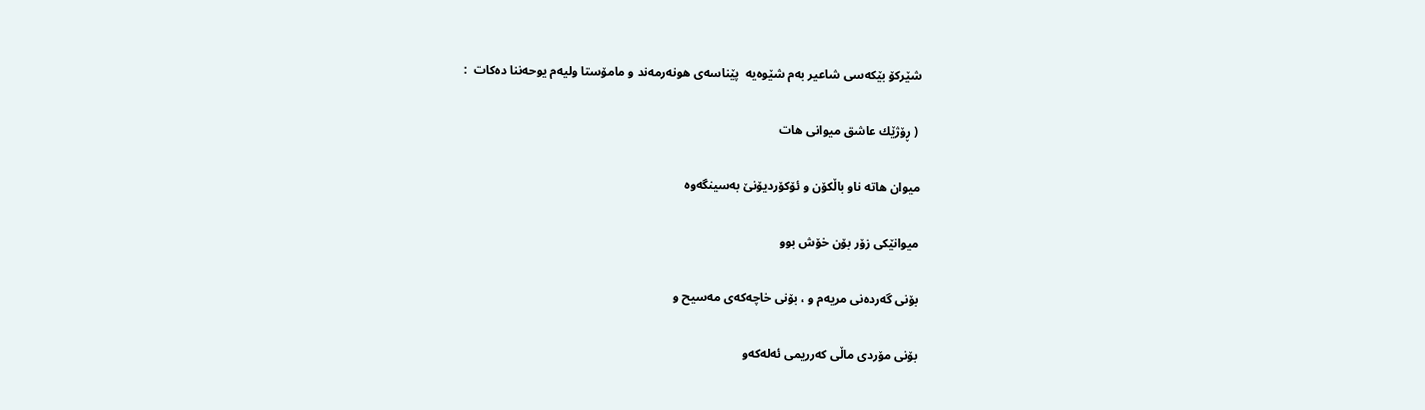شێركۆ بێكه‌سى شاعير به‌م شێوه‌يه‌  پێناسه‌ى هونه‌رمه‌ند و مامۆستا وليه‌م يوحه‌ننا ده‌كات  :

 ( ڕۆژێك عاشق ميوانى هات

ميوان هاته‌ ناو باڵكۆن و ئۆكۆرديۆنێ به‌سينگه‌وه‌

ميوانێكى زۆر بۆن خۆش بوو

بۆنى گه‌رده‌نى مريه‌م و ، بۆنى خاچه‌كه‌ى مه‌سيح و

بۆنى مۆردى ماڵى كه‌رريمى ئه‌له‌كه‌و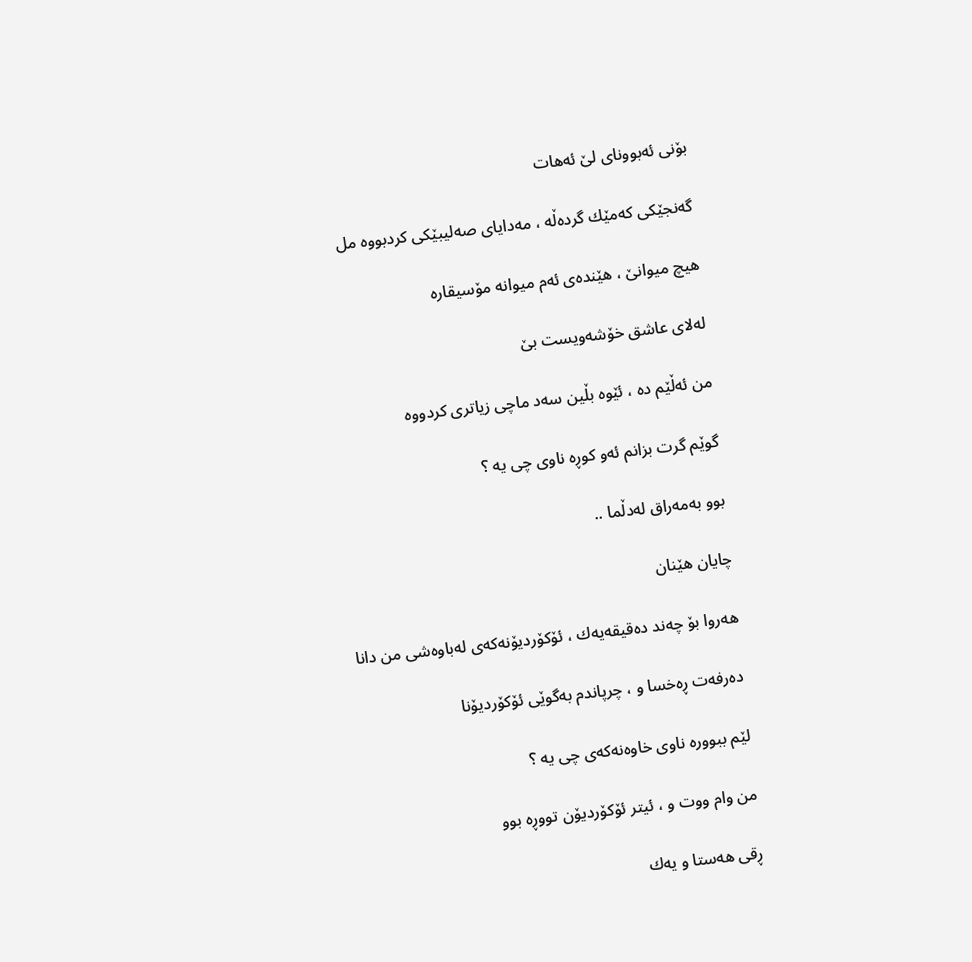بۆنى ئه‌بووناى لێ ئه‌هات

گه‌نجێكى كه‌مێك گرده‌ڵه‌ ، مه‌داياى صه‌ليبێكى كردبووه‌ مل

هيچ ميوانێ ، هێنده‌ى ئه‌م ميوانه‌ مۆسيقاره‌

له‌لاى عاشق خۆشه‌ويست بێ

من ئه‌ڵێم ده‌ ، ئێوه‌ بڵين سه‌د ماچى زياترى كردووه‌

گوێم گرت بزانم ئه‌و كوڕه‌ ناوى چى يه‌ ؟

بوو به‌مه‌راق له‌دڵما ..

چايان هێنان

هه‌روا بۆ چه‌ند ده‌قيقه‌يه‌ك ، ئۆكۆرديۆنه‌كه‌ى له‌باوه‌شى من دانا

ده‌رفه‌ت ڕه‌خسا و ، چرپاندم به‌گوێى ئۆكۆرديۆنا

لێم ببووره‌ ناوى خاوه‌نه‌كه‌ى چى يه‌ ؟

من وام ووت و ، ئيتر ئۆكۆرديۆن تووڕه‌ بوو

ڕقى هه‌ستا و يه‌ك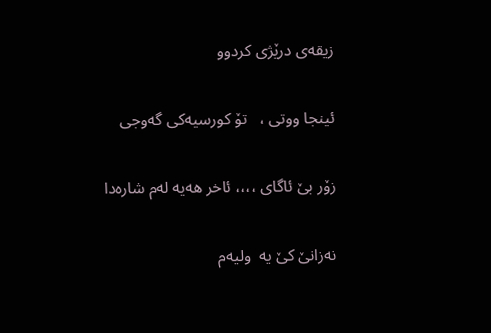زيقه‌ى درێژى كردوو

ئينجا ووتى ،   تۆ كورسيه‌كى گه‌وجى

زۆر بێ ئاگاى ،،،، ئاخر هه‌يه‌ له‌م شاره‌دا

نه‌زانێ كێ يه‌  وليه‌م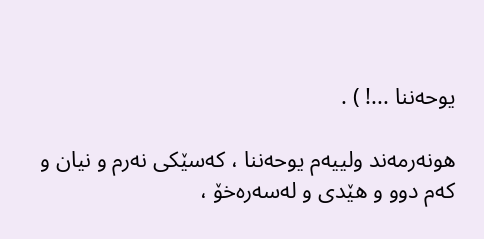يوحه‌ننا ...! ) .

هونه‌رمه‌ند ولييه‌م يوحه‌ننا ، كه‌سێكى نه‌رم و نيان و كه‌م دوو و هێدى و له‌سه‌ره‌خۆ ،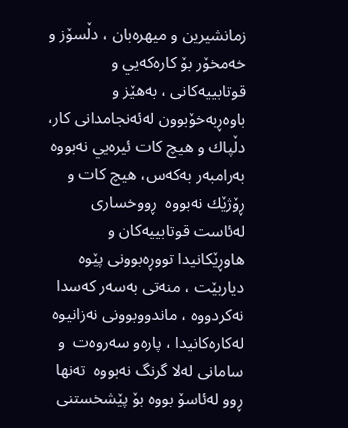زمانشيرين و ميهره‌بان ، دڵسۆز و خه‌مخۆر بۆ كاره‌كه‌يي و قوتابييه‌كانى ، به‌هێز و باوه‌ڕبه‌خۆبوون له‌ئه‌نجامدانى كار، دڵپاك و هيچ كات ئيره‌يي نه‌بووه‌ به‌رامبه‌ر به‌كه‌س، هيچ كات و ڕۆژێك نه‌بووه‌  ڕووخسارى له‌ئاست قوتابييه‌كان و هاوڕێكانيدا تووڕه‌بوونى پێوه‌ دياربێت ، منه‌تى به‌سه‌ر كه‌سدا نه‌كردووه‌ ، ماندووبوونى نه‌زانيوه‌ له‌كاره‌كانيدا ، پاره‌و سه‌ر‌وه‌ت  و سامانى له‌لا گرنگ نه‌بووه‌  ته‌نها ڕوو له‌ئاسۆ بووه‌ بۆ پێشخستنى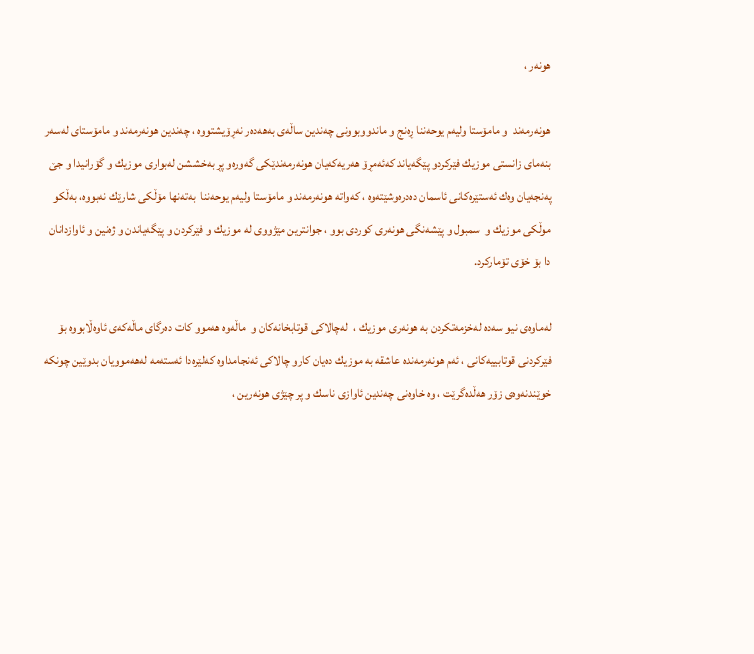هونه‌ر ،

هونه‌رمه‌ند  و مامۆستا وليه‌م يوحه‌ننا ڕه‌نج و ماندووبوونى چه‌ندين ساڵه‌ى به‌هه‌ده‌ر نه‌ڕۆيشتووه‌ ، چه‌ندين هونه‌رمه‌ند و مامۆستاى له‌سه‌ر بنه‌ماى زانستى موزيك فێركردو پێگه‌ياند كه‌ئه‌مڕۆ هه‌ريه‌كه‌يان هونه‌رمه‌ندێكى گه‌وره‌و پڕ به‌خششن له‌بوارى موزيك و گۆرانيدا و جێ په‌نجه‌يان وه‌ك ئه‌ستێره‌كانى ئاسمان ده‌دره‌وشێته‌وه‌ ، كه‌واته‌ هونه‌رمه‌ند و مامۆستا وليه‌م يوحه‌ننا  به‌ته‌نها مۆڵكى شارێك نه‌بووه‌، به‌ڵكو موڵكى موزيك و  سمبول و پێشەنگى هونه‌رى کوردى بوو ، جوانترين مێژووى له‌ موزيك و فێركردن و پێگه‌ياندن و ژه‌نين و ئاوازدانان  دا بۆ خۆى تۆماركرد.

له‌ماوه‌ى نيو سه‌ده‌ له‌خزمه‌تكردن به‌ هونه‌رى موزيك ،  له‌چالاكى قوتابخانه‌كان و  ماڵەوە هه‌موو كات ده‌رگاى ماڵه‌كه‌ى ئاوه‌ڵابووه‌ بۆ فێركردنى قوتابييه‌كانى ، ئه‌م هونه‌رمه‌نده‌ عاشقه‌ به‌ موزيك ده‌يان كارو چالاكى ئه‌نجامداوه‌ كه‌لێره‌دا ئه‌سته‌مه‌ له‌هه‌موويان بدوێين چونكه‌ خوێندنه‌وه‌ى زۆر هه‌ڵده‌گرێت ، وه‌ خاوه‌نى چه‌ندين ئاوازى ناسك و پر چێژى هونه‌رين ،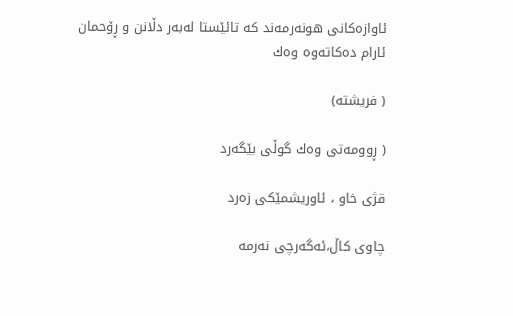ئاوازه‌كانى هونه‌رمه‌ند كه‌ تائێستا له‌به‌ر دڵانن و ڕۆحمان ئارام ده‌كاته‌وه‌ وه‌ك

( فریشته‌)

( ڕوومه‌تی وه‌ك گوڵی بێگه‌رد

قژی خاو ، ئاوریشمێكی زه‌رد

چاوی كاڵ،ئه‌گه‌رچی نه‌رمه‌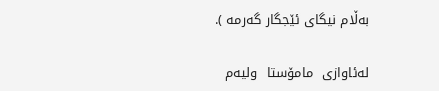به‌ڵام نیگای ئێجگار گه‌رمه‌ ).

له‌ئاوازی  مامۆستا  ولیه‌م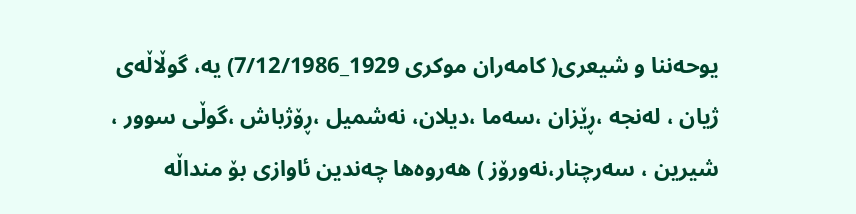یوحه‌ننا و شیعری( كامه‌ران موكری 1929_7/12/1986) یه‌، گوڵاڵه‌ى ژيان ، له‌نجه‌ ،ڕێزان ،سه‌ما ،ديلان، نه‌شميل ،ڕۆژباش ،گوڵى سوور ، شيرين ، سه‌رچنار،نه‌ورۆز ) هه‌روه‌ها چه‌ندين ئاوازى بۆ منداڵه‌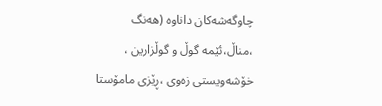چاوگه‌شه‌كان داناوه‌ (هه‌نگ ،مناڵ،ئێمه‌ گوڵ و گوڵزارين ، خۆشه‌ويستى زه‌وى ،ڕێزى مامۆستا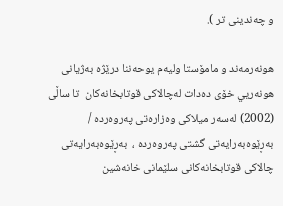و چه‌ندينى تر ).

هونه‌رمه‌ند و مامۆستا وليه‌م يوحه‌ننا درێژه‌ به‌ژيانى هونه‌ريي خۆى ده‌دات له‌چالاكى قوتابخانه‌كان  تا ساڵى (2002) له‌سه‌ر ميلاكى وه‌زاره‌تى په‌روه‌رده‌ / به‌ڕێوه‌به‌رايه‌تى گشتى په‌روه‌رده‌ ،  بەڕێوەبەرایەتى چالاكى قوتابخانه‌كانى سلێمانى خانه‌شين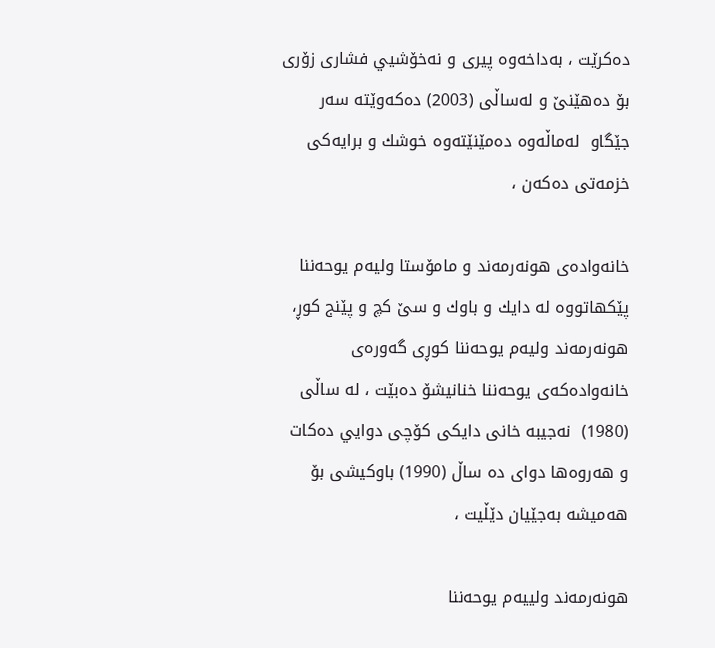ده‌كرێت ، به‌داخه‌وه‌ پيرى و نه‌خۆشيي فشارى زۆرى بۆ ده‌هێنێ و له‌ساڵى (2003) ده‌كه‌وێته‌ سه‌ر جێگاو  له‌ماڵه‌وه‌ ده‌مێنێته‌وه‌ خوشك و برايه‌كى خزمه‌تى ده‌كه‌ن ،

خانه‌واده‌ى هونه‌رمه‌ند و مامۆستا وليه‌م يوحه‌ننا پێكهاتووه‌ له‌ دايك و باوك و سێ كچ و پێنج كوڕ، هونه‌رمه‌ند وليه‌م يوحه‌ننا كوڕى گه‌وره‌ى خانه‌واده‌كه‌ى يوحه‌ننا خنانيشۆ ده‌بێت ، له‌ ساڵى (1980)  نه‌جيبه‌ خانى دايكى كۆچى دوايي ده‌كات و هه‌روه‌ها دواى ده‌ ساڵ (1990) باوكيشى بۆ هه‌ميشه‌ به‌جێيان دێڵيت ،

هونه‌رمه‌ند ولييه‌م يوحه‌ننا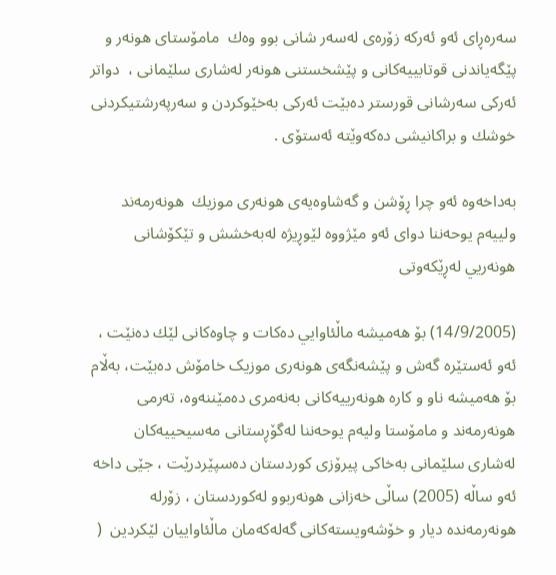سه‌ره‌ڕاى ئه‌و ئه‌ركه‌ زۆره‌ى له‌سه‌ر شانى بوو وه‌ك  مامۆستاى هونه‌ر و پێگه‌ياندنى قوتابييه‌كانى و پێشخستنى هونه‌ر له‌شارى سلێمانى ،  دواتر ئه‌ركى سه‌رشانى قورستر ده‌بێت ئه‌ركى به‌خێوكردن و سه‌رپه‌رشتيكردنى  خوشك و براكانيشى ده‌كه‌وێته‌ ئه‌ستۆى .

به‌داخه‌وه‌ ئه‌و چرا ڕۆشن و گه‌شاوه‌يه‌ى هونه‌رى موزيك  هونه‌رمه‌ند ولييه‌م يوحه‌ننا دواى ئه‌و مێژووه‌ لێوڕيژه‌ له‌به‌خشش و تێكۆشانى هونه‌ريي‌ له‌ڕێكه‌وتى

(14/9/2005) بۆ هه‌ميشه‌ ماڵئاوايي ده‌كات و چاوه‌كانى لێك ده‌نێت ، ئەو ئەستێرە گەش و پێشەنگەى هونەرى موزیک خامۆش دەبێت، بەڵام بۆ هەمیشە ناو و کارە هونەرییەکانى بەنەمرى دەمێننەوە، تەرمى هونەرمەند و مامۆستا ولیەم یوحەننا له‌گۆڕستانى مه‌سيحييه‌كان  له‌شارى سلێمانى به‌خاكى پيرۆزى كوردستان ده‌سپێردرێت ، جێى داخە ئه‌و ساڵه‌ (2005) ساڵى خه‌زانى هونه‌ربوو له‌كوردستان ، زۆرله‌ هونه‌رمه‌نده‌ ديار و خۆشه‌ويسته‌كانى گه‌له‌كه‌مان ماڵئاواييان لێكردين  (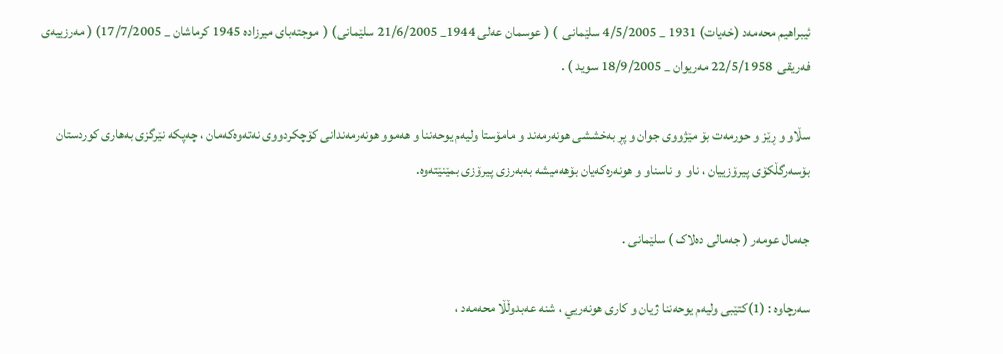ئيبراهيم محه‌مه‌د (خه‌يات) 1931 _ 4/5/2005 سلێمانى  ) ( عوسمان عه‌لى 1944_ 21/6/2005 سلێمانى) (  موجته‌باى ميرزاده‌ 1945 كرماشان _ 17/7/2005) ( مه‌رزييه‌ى فه‌ريقى  22/5/1958 مه‌ريوان _ 18/9/2005 سويد ) .

سڵاو و ڕێز و حورمەت بۆ مێژووى جوان و پڕ به‌خششى هونه‌رمه‌ند و مامۆستا وليه‌م يوحه‌ننا و هه‌موو هونه‌رمه‌ندانى كۆچكردووى نه‌ته‌وه‌كه‌مان ، چه‌پكه‌ نێرگزى به‌هارى كوردستان بۆسه‌رگڵكۆى پيرۆزييان ، ناو  و ناسناو و هونه‌ره‌كه‌يان بۆهه‌ميشه‌ به‌به‌رزى پيرۆزى بمێنێته‌وه‌.

جەمال عومەر ( جەمالى دەلاک ) سلێمانى .

سه‌رچاوه‌ : (1)كتێبى وليه‌م يوحه‌ننا ژيان و كارى هونه‌ريي ، شنه‌ عه‌بدوڵڵا محه‌مه‌د ،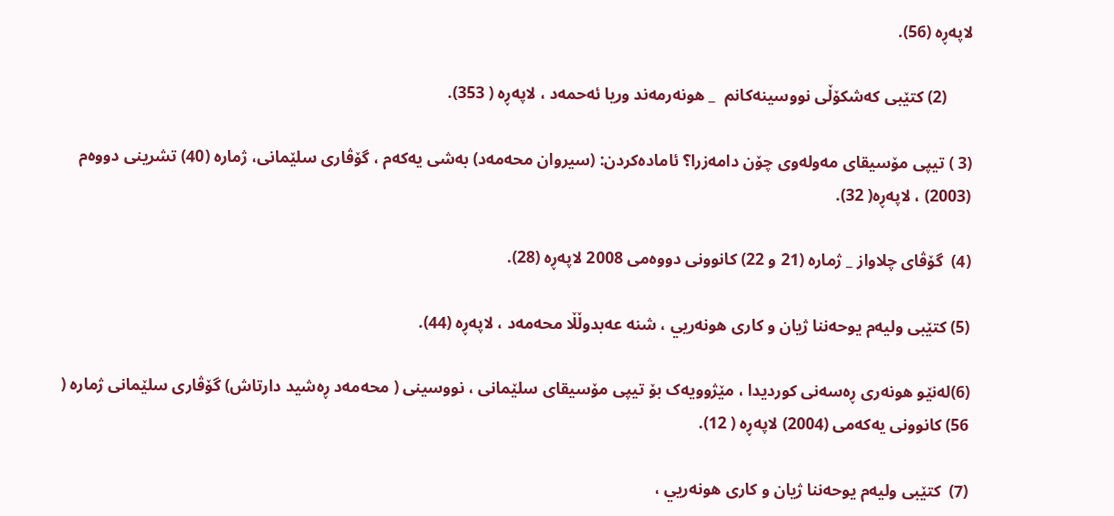لاپه‌ڕه‌ (56).

      (2) كتێبى كه‌شكۆڵى نووسينه‌كانم  _ هونه‌رمه‌ند وريا ئه‌حمه‌د ، لاپه‌ڕه‌ ( 353).

(3 ) تیپی مۆسیقای مه‌وله‌وی چۆن دامه‌زرا؟ ئاماده‌كردن: (سیروان محه‌مه‌د) به‌شی یه‌كه‌م ، گۆڤاری سلێمانی، ژماره‌ (40) تشرینی دووه‌م (2003) ، لاپه‌ڕه‌( 32).

(4)  گۆڤاى چلاواز _ ژماره‌ (21 و 22) كانوونى دووه‌مى 2008 لاپه‌ڕه‌ (28).

(5) كتێبى وليه‌م يوحه‌ننا ژيان و كارى هونه‌ريي ، شنه‌ عه‌بدوڵڵا محه‌مه‌د ، لاپه‌ڕه‌ (44).

(6)لەنێو هونەرى ڕەسەنى کوردیدا ، مێژوویەک بۆ تیپى مۆسیقاى سلێمانى ، نووسینى ( محەمەد ڕەشید دارتاش) گۆڤارى سلێمانى ژمارە ( 56) کانوونى یەکەمى (2004) لاپەڕە ( 12).

(7)  كتێبى وليه‌م يوحه‌ننا ژيان و كارى هونه‌ريي ،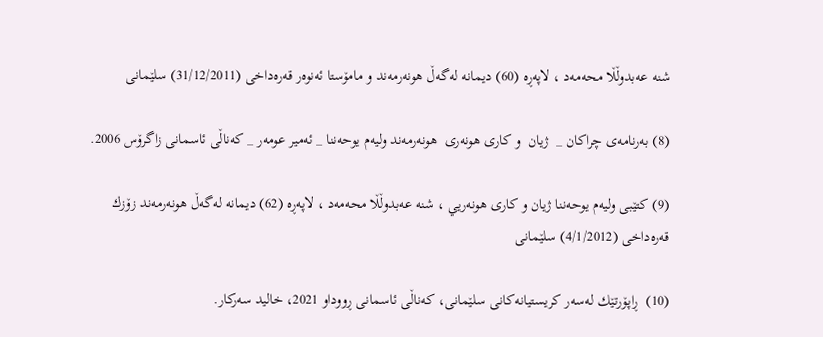شنه‌ عه‌بدوڵڵا محه‌مه‌د ، لاپه‌ڕه‌ (60) ديمانه‌ له‌گه‌ڵ هونه‌رمه‌ند و مامۆستا ئه‌نوه‌ر قه‌ره‌داخى (31/12/2011) سلێمانى

(8) به‌رنامه‌ى چراكان _  ژيان  و كارى هونه‌رى  هونه‌رمه‌ند وليه‌م يوحه‌ننا _ ئه‌مير عومه‌ر _ كه‌ناڵى ئاسمانى زاگرۆس 2006.

(9) كتێبى وليه‌م يوحه‌ننا ژيان و كارى هونه‌ريي ، شنه‌ عه‌بدوڵڵا محه‌مه‌د ، لاپه‌ڕه‌ (62) ديمانه‌ له‌گه‌ڵ هونه‌رمه‌ند زۆزك قه‌ره‌داخى (4/1/2012) سلێمانى

(10)  ڕاپۆرتێك له‌سه‌ر كريستيانه‌كانى سلێمانى، كه‌ناڵى ئاسمانى ڕووداو 2021، خاليد سه‌ركار.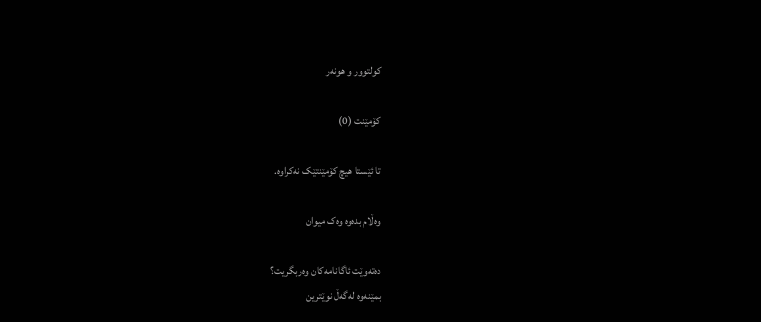کولتوور و هونه‌ر

کۆمێنت (0)

تا ئێستا هیچ کۆمێنتێک نەکراوە.

وەڵام بدەوە وەک میوان

دەتەوێت ئاگانامەکان وەربگریت؟
بمێنەوە لەگەڵ نوێترین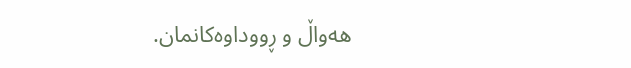هەواڵ و ڕووداوەکانمان.